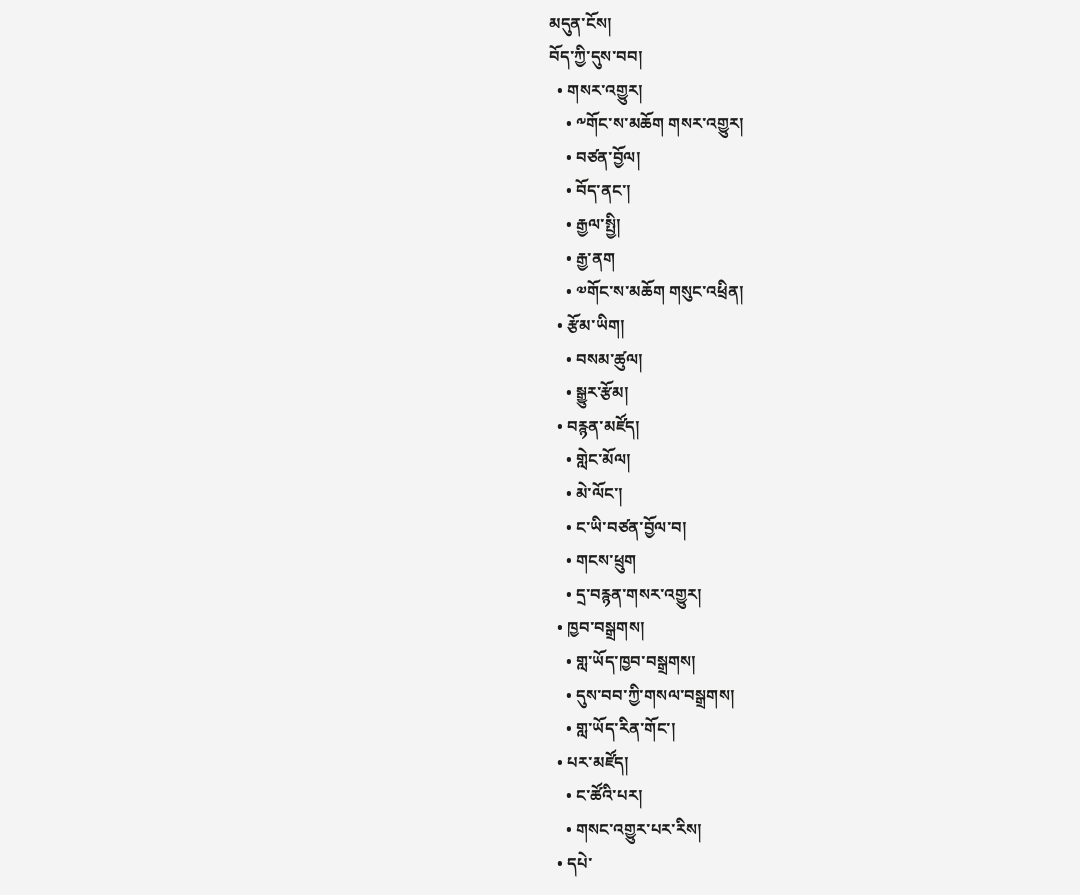མདུན་ངོས།
བོད་ཀྱི་དུས་བབ།
  • གསར་འགྱུར།
    • ༸གོང་ས་མཆོག གསར་འགྱུར།
    • བཙན་བྱོལ།
    • བོད་ནང་།
    • རྒྱལ་སྤྱི།
    • རྒྱ་ནག
    • ༧གོང་ས་མཆོག གསུང་འཕྲིན།
  • རྩོམ་ཡིག།
    • བསམ་ཚུལ།
    • སྒྱུར་རྩོམ།
  • བརྙན་མཛོད།
    • གླེང་མོལ།
    • མེ་ལོང་།
    • ང་ཡི་བཙན་བྱོལ་བ།
    • གངས་ཕྲུག
    • དྲ་བརྙན་གསར་འགྱུར།
  • ཁྱབ་བསྒྲགས།
    • གླ་ཡོད་ཁྱབ་བསྒྲགས།
    • དུས་བབ་ཀྱི་གསལ་བསྒྲགས།
    • གླ་ཡོད་རིན་གོང་།
  • པར་མཛོད།
    • ང་ཚོའི་པར།
    • གསང་འགྱུར་པར་རིས།
  • དཔེ་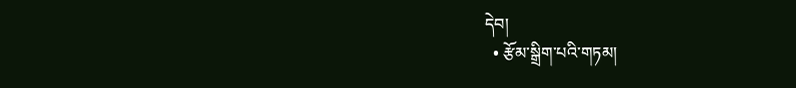དེབ།
  • རྩོམ་སྒྲིག་པའི་གཏམ།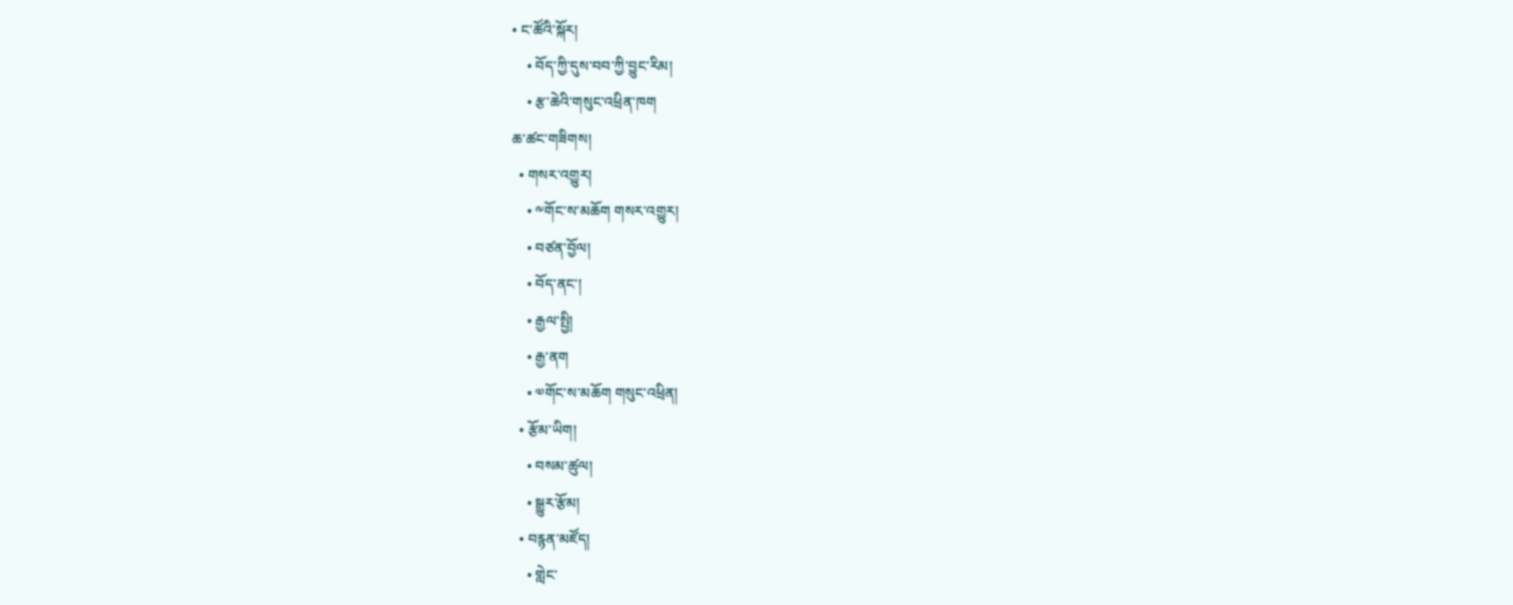• ང་ཚོའི་སྐོར།
    • བོད་ཀྱི་དུས་བབ་ཀྱི་བྱུང་རིམ།
    • རྩ་ཆེའི་གསུང་འཕྲིན་ཁག
ཆ་ཚང་གཟིགས།
  • གསར་འགྱུར།
    • ༸གོང་ས་མཆོག གསར་འགྱུར།
    • བཙན་བྱོལ།
    • བོད་ནང་།
    • རྒྱལ་སྤྱི།
    • རྒྱ་ནག
    • ༧གོང་ས་མཆོག གསུང་འཕྲིན།
  • རྩོམ་ཡིག།
    • བསམ་ཚུལ།
    • སྒྱུར་རྩོམ།
  • བརྙན་མཛོད།
    • གླེང་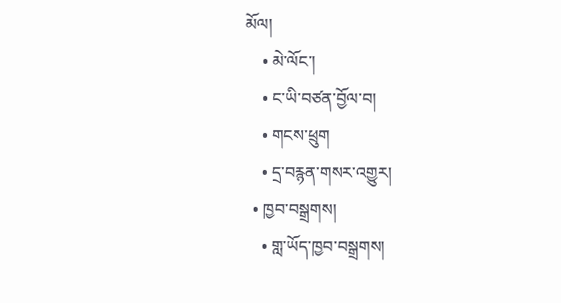མོལ།
    • མེ་ལོང་།
    • ང་ཡི་བཙན་བྱོལ་བ།
    • གངས་ཕྲུག
    • དྲ་བརྙན་གསར་འགྱུར།
  • ཁྱབ་བསྒྲགས།
    • གླ་ཡོད་ཁྱབ་བསྒྲགས།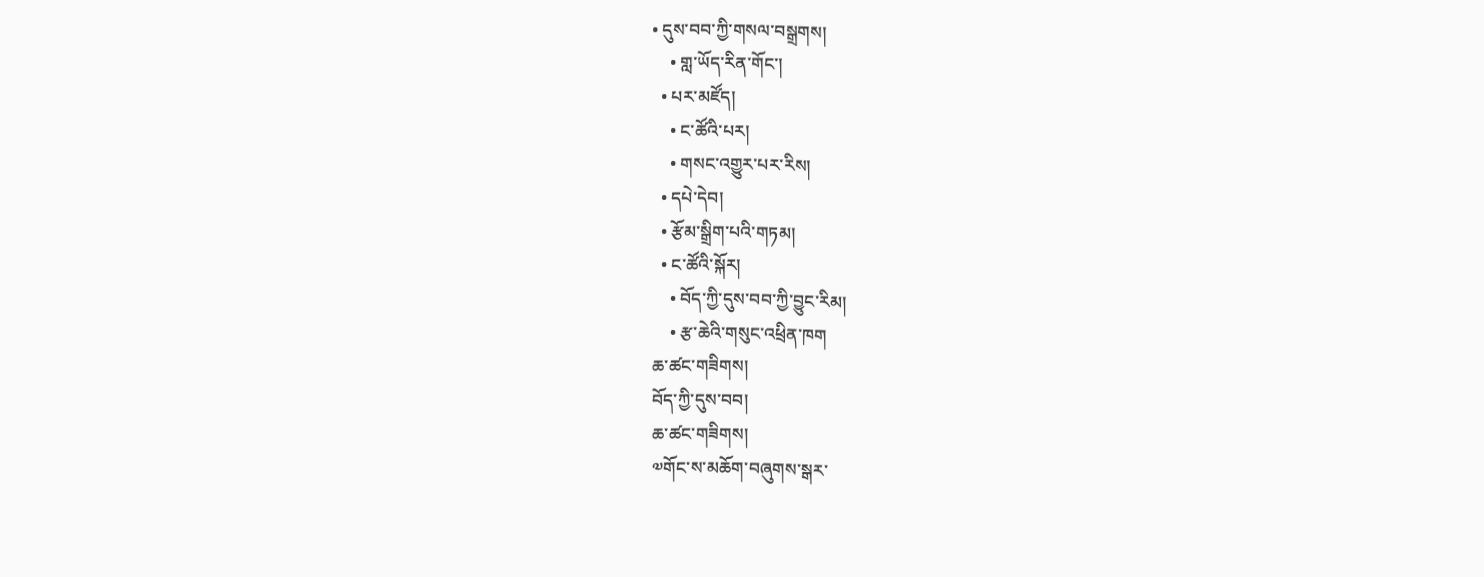• དུས་བབ་ཀྱི་གསལ་བསྒྲགས།
    • གླ་ཡོད་རིན་གོང་།
  • པར་མཛོད།
    • ང་ཚོའི་པར།
    • གསང་འགྱུར་པར་རིས།
  • དཔེ་དེབ།
  • རྩོམ་སྒྲིག་པའི་གཏམ།
  • ང་ཚོའི་སྐོར།
    • བོད་ཀྱི་དུས་བབ་ཀྱི་བྱུང་རིམ།
    • རྩ་ཆེའི་གསུང་འཕྲིན་ཁག
ཆ་ཚང་གཟིགས།
བོད་ཀྱི་དུས་བབ།
ཆ་ཚང་གཟིགས།
༧གོང་ས་མཆོག་བཞུགས་སྒར་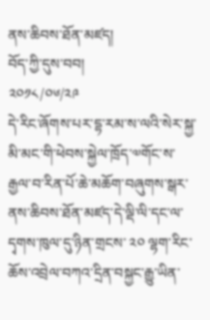ནས་ཆིབས་ཐོན་མཛད།
བོད་ཀྱི་དུས་བབ།
༢༠༡༨/༠༦/༢༩
དེ་རིང་ཞོགས་པར་དྷ་རམ་ས་ལའི་སེར་སྐྱ་མི་མང་གི་ཕེབས་སྐྱེལ་ཁྲོད་༧གོང་ས་རྒྱལ་བ་རིན་པོ་ཆེ་མཆོག་བཞུགས་སྒར་ནས་ཆིབས་ཐོན་མཛད་དེ་ལྡི་ལི་དང་ལ་དྭགས་ཁུལ་དུ་ཉིན་གྲངས་ ༢༠ ལྷག་རིང་ཆོས་འབྲེལ་བཀའ་དྲིན་བསྐྱང་རྒྱུ་ཡིན་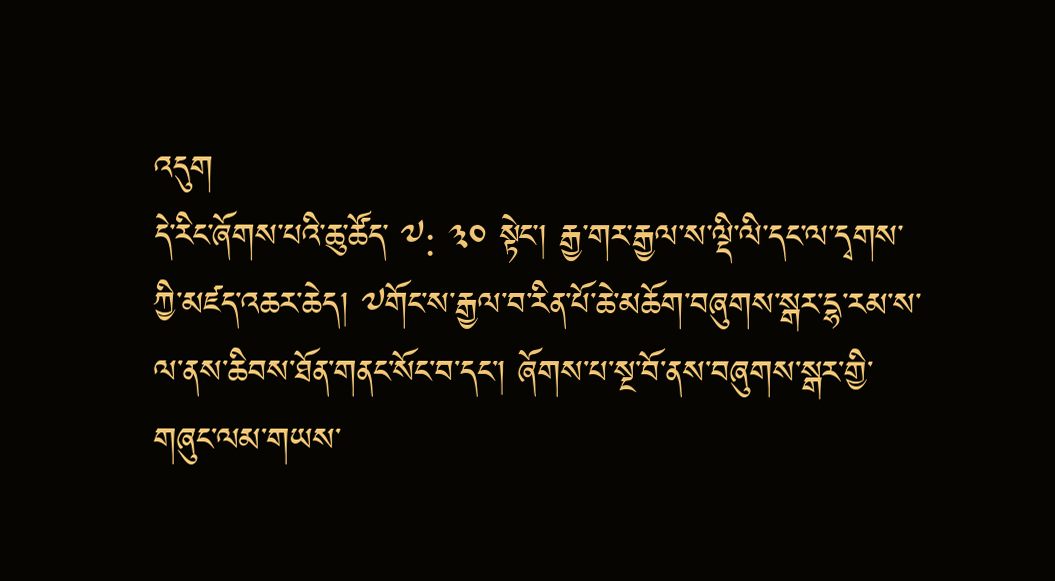འདུག
དེ་རིང་ཞོགས་པའི་ཆུ་ཚོད་ ༧: ༣༠ སྟེང་། རྒྱ་གར་རྒྱལ་ས་ལྡི་ལི་དང་ལ་དྭགས་ཀྱི་མཛད་འཆར་ཆེད། ༧གོང་ས་རྒྱལ་བ་རིན་པོ་ཆེ་མཆོག་བཞུགས་སྒར་དྷ་རམ་ས་ལ་ནས་ཆིབས་ཐོན་གནང་སོང་བ་དང་། ཞོགས་པ་སྔ་བོ་ནས་བཞུགས་སྒར་གྱི་གཞུང་ལམ་གཡས་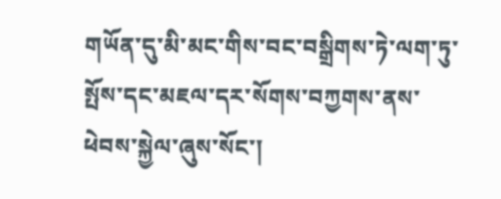གཡོན་དུ་མི་མང་གིས་བང་བསྒྲིགས་ཏེ་ལག་ཏུ་སྤོས་དང་མཇལ་དར་སོགས་བཀྱགས་ནས་ཕེབས་སྐྱེལ་ཞུས་སོང་།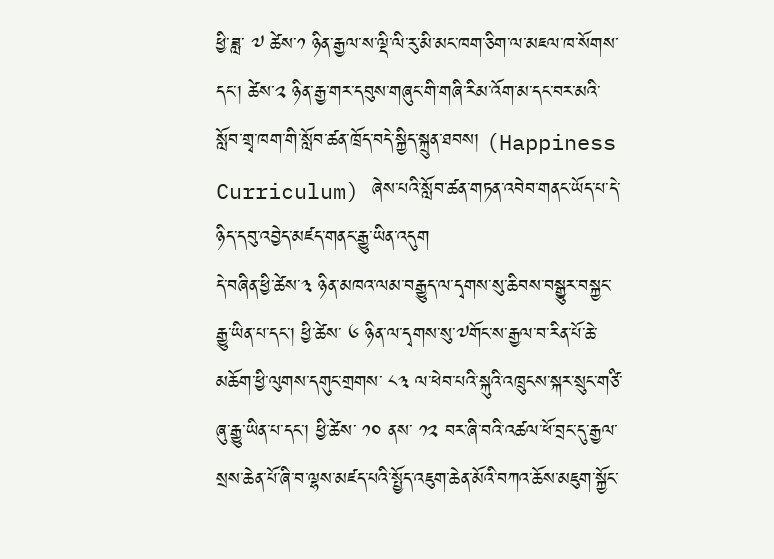ཕྱི་ཟླ་ ༧ ཚེས་༡ ཉིན་རྒྱལ་ས་ལྡི་ལི་རུ་མི་མང་ཁག་ཅིག་ལ་མཇལ་ཁ་སོགས་དང་། ཚེས་༢ ཉིན་རྒྱ་གར་དབུས་གཞུང་གི་གཞི་རིམ་འོག་མ་དང་བར་མའི་སློབ་གྲྭ་ཁག་གི་སློབ་ཚན་ཁྲོད་བདེ་སྐྱིད་སྐྲུན་ཐབས། (Happiness Curriculum) ཞེས་པའི་སློབ་ཚན་གཏན་འབེབ་གནང་ཡོད་པ་དེ་ཉིད་དབུ་འབྱེད་མཛད་གནང་རྒྱུ་ཡིན་འདུག
དེ་བཞིན་ཕྱི་ཚེས་༣ ཉིན་མཁའ་ལམ་བརྒྱུད་ལ་དྭགས་སུ་ཆིབས་བསྒྱུར་བསྐྱང་རྒྱུ་ཡིན་པ་དང་། ཕྱི་ཚེས་ ༦ ཉིན་ལ་དྭགས་སུ་༧གོང་ས་རྒྱལ་བ་རིན་པོ་ཆེ་མཆོག་ཕྱི་ལུགས་དགུང་གྲགས་ ༨༣ ལ་ཕེབ་པའི་སྐུའི་འཁྲུངས་སྐར་སྲུང་གཙི་ཞུ་རྒྱུ་ཡིན་པ་དང་། ཕྱི་ཚེས་ ༡༠ ནས་ ༡༢ བར་ཞི་བའི་འཚལ་ཕོ་བྲང་དུ་རྒྱལ་སྲས་ཆེན་པོ་ཞི་བ་ལྷས་མཛད་པའི་སྤྱོད་འཇུག་ཆེན་མོའི་བཀའ་ཆོས་མཇུག་སྐྱོང་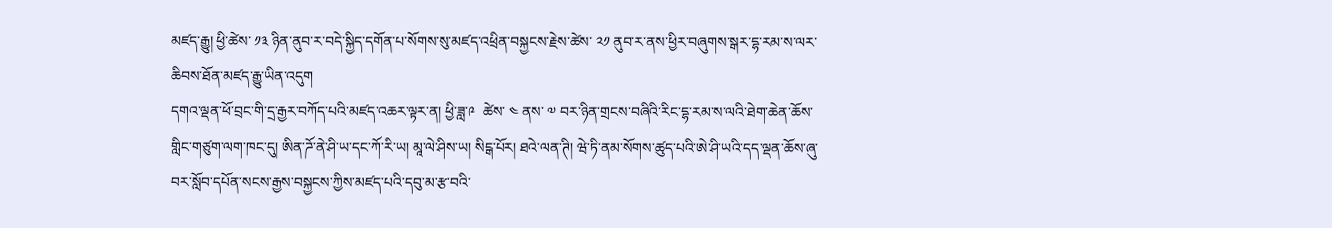མཛད་རྒྱུ། ཕྱི་ཚེས་ ༡༣ ཉིན་ནུབ་ར་བདེ་སྐྱིད་དགོན་པ་སོགས་སུ་མཛད་འཕྲིན་བསྐྱངས་རྗེས་ཚེས་ ༢༡ ནུབ་ར་ནས་ཕྱིར་བཞུགས་སྒར་དྷ་རམ་ས་ལར་ཆིབས་ཐོན་མཛད་རྒྱུ་ཡིན་འདུག
དགའ་ལྡན་ཕོ་བྲང་གི་དྲ་རྒྱར་བཀོད་པའི་མཛད་འཆར་ལྟར་ན། ཕྱི་ཟླ་༩  ཚེས་ ༤ ནས་ ༧ བར་ཉིན་གྲངས་བཞིའི་རིང་དྷ་རམ་ས་ལའི་ཐེག་ཆེན་ཆོས་གླིང་གཙུག་ལག་ཁང་དུ། ཨིན་ཌོ་ནེ་ཤི་ཡ་དང་ཀོ་རི་ཡ། མཱ་ལེ་ཤིས་ཡ། སིངྒ་པོར། ཐའེ་ལན་ཊི། ཝེ་ཏི་ནམ་སོགས་ཚུད་པའི་ཨེ་ཤི་ཡའི་དད་ལྡན་ཆོས་ཞུ་བར་སློབ་དཔོན་སངས་རྒྱས་བསྐྱངས་ཀྱིས་མཛད་པའི་དབུ་མ་རྩ་བའི་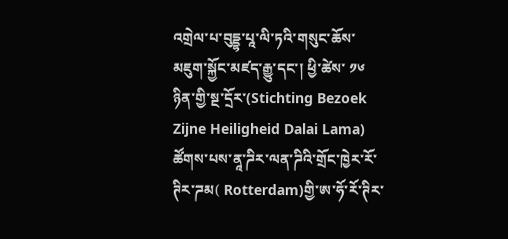འགྲེལ་པ་བུདྡྷ་པཱ་ལི་ཏའི་གསུང་ཆོས་མཇུག་སྐྱོང་མཛད་རྒྱུ་དང་། ཕྱི་ཚེས་ ༡༦ ཉིན་གྱི་སྔ་དྲོར་(Stichting Bezoek Zijne Heiligheid Dalai Lama) ཚོགས་པས་ནཱ་ཌིར་ལན་ཌིའི་གྲོང་ཁྱེར་རོ་ཊིར་ཌམ( Rotterdam)གྱི་ཨ་ཧོ་རོ་ཊིར་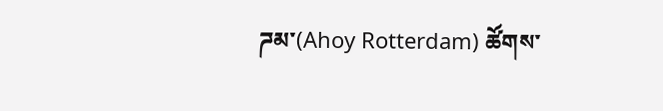ཌམ་(Ahoy Rotterdam) ཚོགས་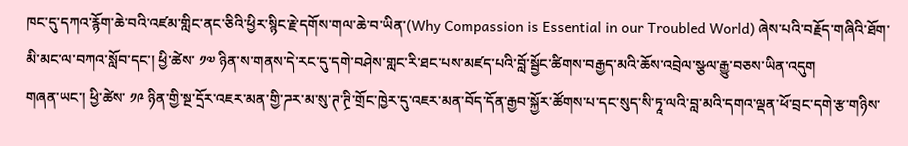ཁང་དུ་དཀའ་རྙོག་ཆེ་བའི་འཛམ་གླིང་ནང་ཅིའི་ཕྱིར་སྙིང་རྗེ་དགོས་གལ་ཆེ་བ་ཡིན་(Why Compassion is Essential in our Troubled World) ཞེས་པའི་བརྗོད་གཞིའི་ཐོག་མི་མང་ལ་བཀའ་སློབ་དང་། ཕྱི་ཚེས་ ༡༧ ཉིན་ས་གནས་དེ་རང་དུ་དགེ་བཤེས་གླང་རི་ཐང་པས་མཛད་པའི་བློ་སྦྱོང་ཚིགས་བརྒྱད་མའི་ཆོས་འབྲེལ་སྩལ་རྒྱུ་བཅས་ཡིན་འདུག
གཞན་ཡང་། ཕྱི་ཚེས་ ༡༩ ཉིན་གྱི་སྔ་དྲོར་འཇར་མན་གྱི་ཌར་མ་སུ་ཊ་ཊྲི་གྲོང་ཁྱེར་དུ་འཇར་མན་བོད་དོན་རྒྱབ་སྐྱོར་ཚོགས་པ་དང་སུད་སི་ཏཱ་ལའི་བླ་མའི་དགའ་ལྡན་ཕོ་བྲང་དགེ་རྩ་གཉིས་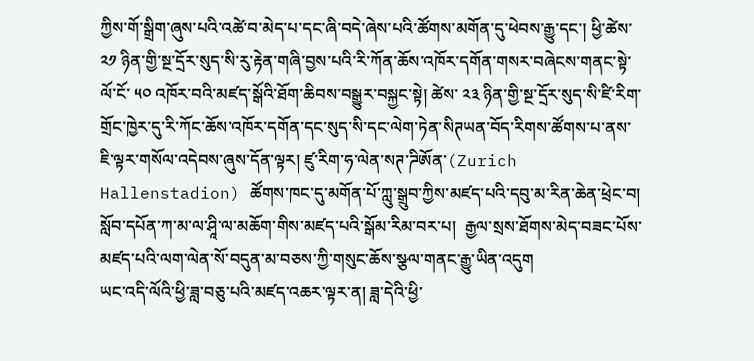ཀྱིས་གོ་སྒྲིག་ཞུས་པའི་འཚེ་བ་མེད་པ་དང་ཞི་བདེ་ཞེས་པའི་ཚོགས་མགོན་དུ་ཕེབས་རྒྱུ་དང་། ཕྱི་ཚེས་ ༢༡ ཉིན་གྱི་སྔ་དྲོར་སུད་སི་རུ་རྟེན་གཞི་བྱས་པའི་རི་ཀོན་ཆོས་འཁོར་དགོན་གསར་བཞེངས་གནང་སྟེ་ལོ་ངོ་ ༥༠ འཁོར་བའི་མཛད་སྒོའི་ཐོག་ཆིབས་བསྒྱུར་བསྐྱང་སྟེ། ཚེས་ ༢༣ ཉིན་གྱི་སྔ་དྲོར་སུད་སི་ཛི་རིག་གྲོང་ཁྱེར་དུ་རི་ཀོང་ཆོས་འཁོར་དགོན་དང་སུད་སི་དང་ལེག་ཏེན་སིཊཡན་བོད་རིགས་ཚོགས་པ་ནས་ཇི་ལྟར་གསོལ་འདེབས་ཞུས་དོན་ལྟར། ཛུ་རིག་ཧ་ལེན་སཊ་ཌིཨོན་(Zurich Hallenstadion) ཚོགས་ཁང་དུ་མགོན་པོ་ཀླུ་སྒྲུབ་ཀྱིས་མཛད་པའི་དབུ་མ་རིན་ཆེན་ཕྲེང་བ།  སློབ་དཔོན་ཀ་མ་ལ་ཤཱི་ལ་མཆོག་གིས་མཛད་པའི་སྒོམ་རིམ་བར་པ།  རྒྱལ་སྲས་ཐོགས་མེད་བཟང་པོས་མཛད་པའི་ལག་ལེན་སོ་བདུན་མ་བཅས་ཀྱི་གསུང་ཆོས་སྩལ་གནང་རྒྱུ་ཡིན་འདུག
ཡང་འདི་ལོའི་ཕྱི་ཟླ་བཅུ་པའི་མཛད་འཆར་ལྟར་ན། ཟླ་དེའི་ཕྱི་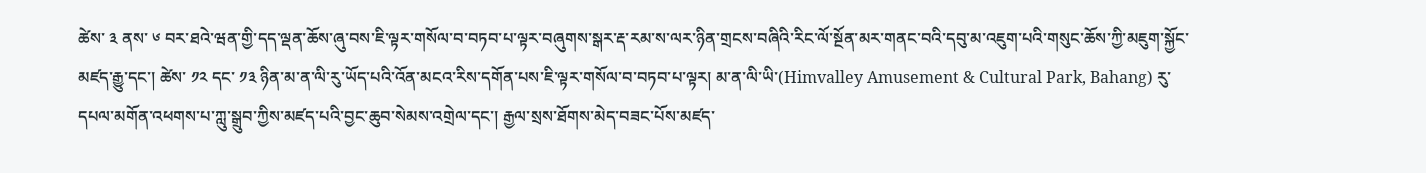ཚེས་ ༣ ནས་ ༦ བར་ཐའེ་ཝན་གྱི་དད་ལྡན་ཆོས་ཞུ་བས་ཇི་ལྟར་གསོལ་བ་བཏབ་པ་ལྟར་བཞུགས་སྒར་རྡ་རམ་ས་ལར་ཉིན་གྲངས་བཞིའི་རིང་ལོ་སྔོན་མར་གནང་བའི་དབུ་མ་འཇུག་པའི་གསུང་ཆོས་ཀྱི་མཇུག་སྐྱོང་མཛད་རྒྱུ་དང་། ཚེས་ ༡༢ དང་ ༡༣ ཉིན་མ་ན་ལི་རུ་ཡོད་པའི་འོན་མངའ་རིས་དགོན་པས་ཇི་ལྟར་གསོལ་བ་བཏབ་པ་ལྟར། མ་ན་ལི་ཡི་(Himvalley Amusement & Cultural Park, Bahang) རུ་དཔལ་མགོན་འཕགས་པ་ཀླུ་སྒྲུབ་ཀྱིས་མཛད་པའི་བྱང་ཆུབ་སེམས་འགྲེལ་དང་། རྒྱལ་སྲས་ཐོགས་མེད་བཟང་པོས་མཛད་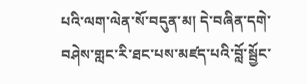པའི་ལག་ལེན་སོ་བདུན་མ། དེ་བཞིན་དགེ་བཤེས་གླང་རི་ཐང་པས་མཛད་པའི་བློ་སྦྱོང་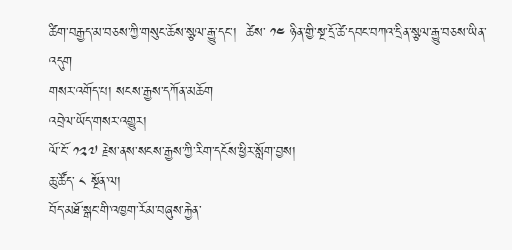ཚིག་བརྒྱད་མ་བཅས་ཀྱི་གསུང་ཆོས་སྩལ་རྒྱུ་དང་།  ཚེས་ ༡༤ ཉིན་གྱི་སྔ་དྲོ་ཚེ་དབང་བཀའ་དྲིན་སྩལ་རྒྱུ་བཅས་ཡིན་འདུག
གསར་འགོད་པ། སངས་རྒྱས་དཀོན་མཆོག
འབྲེལ་ཡོད་གསར་འགྱུར།
ལོ་ངོ་ ༡༢༧ རྗེས་ནས་སངས་རྒྱས་ཀྱི་རིག་དངོས་ཕྱིར་སློག་བྱས།
ཆུ་ཚོད་ ༨ སྔོན་ལ།
བོད་མཐོ་སྒང་གི་འཁྱག་རོམ་བཞུས་རྐྱེན་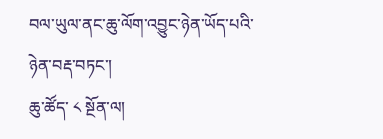བལ་ཡུལ་ནང་ཆུ་ལོག་འབྱུང་ཉེན་ཡོད་པའི་ཉེན་བརྡ་བཏང་།
ཆུ་ཚོད་ ༨ སྔོན་ལ།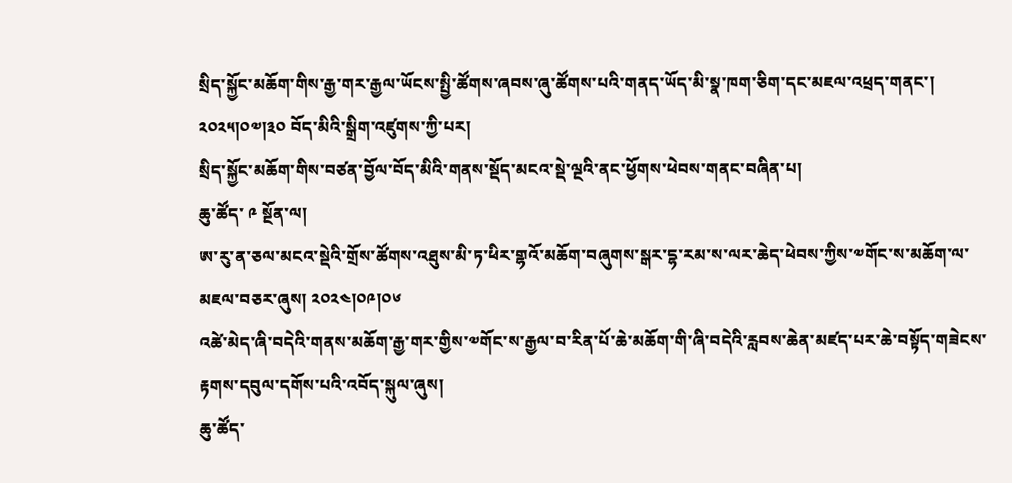སྲིད་སྐྱོང་མཆོག་གིས་རྒྱ་གར་རྒྱལ་ཡོངས་སྤྱི་ཚོགས་ཞབས་ཞུ་ཚོགས་པའི་གནད་ཡོད་མི་སྣ་ཁག་ཅིག་དང་མཇལ་འཕྲད་གནང་། ༢༠༢༥།༠༧།༣༠ བོད་མིའི་སྒྲིག་འཛུགས་ཀྱི་པར།
སྲིད་སྐྱོང་མཆོག་གིས་བཙན་བྱོལ་བོད་མིའི་གནས་སྡོད་མངའ་སྡེ་ལྔའི་ནང་ཕྱོགས་ཕེབས་གནང་བཞིན་པ།
ཆུ་ཚོད་ ༩ སྔོན་ལ།
ཨ་རུ་ན་ཅལ་མངའ་སྡེའི་གྲོས་ཚོགས་འཐུས་མི་ཏ་ཕིར་གྷའོ་མཆོག་བཞུགས་སྒར་དྷ་རམ་ས་ལར་ཆེད་ཕེབས་ཀྱིས་༧གོང་ས་མཆོག་ལ་མཇལ་བཅར་ཞུས། ༢༠༢༤།༠༩།༠༦
འཚེ་མེད་ཞི་བདེའི་གནས་མཆོག་རྒྱ་གར་གྱིས་༧གོང་ས་རྒྱལ་བ་རིན་པོ་ཆེ་མཆོག་གི་ཞི་བདེའི་རླབས་ཆེན་མཛད་པར་ཆེ་བསྟོད་གཟེངས་རྟགས་དབུལ་དགོས་པའི་འབོད་སྐུལ་ཞུས།
ཆུ་ཚོད་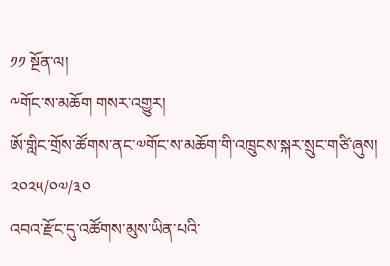༡༡ སྔོན་ལ།
༸གོང་ས་མཆོག གསར་འགྱུར།
ཨོ་གླིང་གྲོས་ཚོགས་ནང་༧གོང་ས་མཆོག་གི་འཁྲུངས་སྐར་སྲུང་གཙི་ཞུས།
༢༠༢༥/༠༧/༣༠
འབའ་རྫོང་དུ་འཚོགས་མུས་ཡིན་པའི་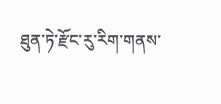ཐུན་ཏེ་རྫོང་རུ་རིག་གནས་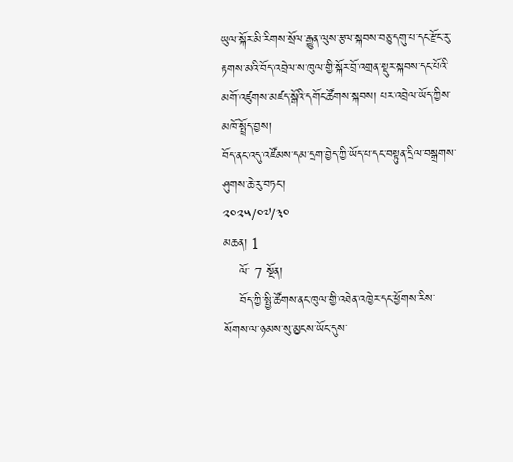ཡུལ་སྐོར་མི་རིགས་སྲོལ་རྒྱུན་ལུས་རྩལ་སྐབས་བཅུ་དགུ་པ་དང་རྫོང་རུ་རྟགས་མའི་བོད་འབྲེལ་ས་ཁུལ་གྱི་སྐོར་བྲོ་འགྲན་སྡུར་སྐབས་དང་པོའི་མགོ་འཛུགས་མཛད་སྒོའི་དགོང་ཚོགས་སྐབས། པར་འབྲེལ་ཡོད་ཀྱིས་མཁོ་སྤྲོད་བྱས།
བོད་ནང་འདུ་འཛོམས་དམ་དྲག་བྱེད་ཀྱི་ཡོད་པ་དང་བསྟུན་དྲིལ་བསྒྲགས་ཤུགས་ཆེ་རུ་བཏང་།
༢༠༢༥/༠༧/༣༠
མཆན། 1
    ལོ་ 7 སྔོན།
    བོད་ཀྱི་སྤྱི་ཚོགས་ནང་ཁུལ་གྱི་འཐེན་འཁྱེར་དང་ཕྱོགས་རིས་སོགས་ལ་ཉམས་སུ་མྱངས་ཡོང་དུས་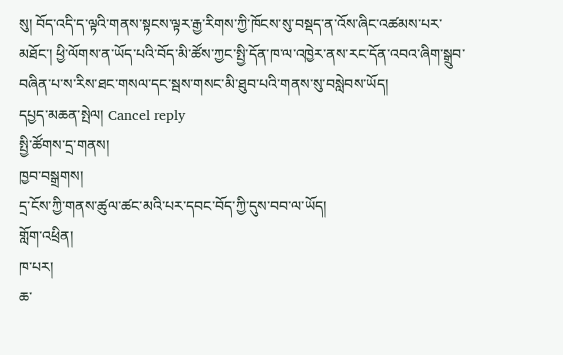སུ། བོད་འདི་ད་ལྟའི་གནས་སྟངས་ལྟར་རྒྱ་རིགས་ཀྱི་ཁོངས་སུ་བསྡད་ན་འོས་ཞིང་འཚམས་པར་མཐོང་། ཕྱི་ལོགས་ན་ཡོད་པའི་བོད་མི་ཚོས་ཀྱང་སྤྱི་དོན་ཁ་ལ་འཁྱེར་ནས་རང་དོན་འབའ་ཞིག་སྒྲུབ་བཞིན་པ་ས་རིས་ཐང་གསལ་དང་སྦས་གསང་མི་ཐུབ་པའི་གནས་སུ་བསླེབས་ཡོད།
དཔྱད་མཆན་སྤེལ། Cancel reply
སྤྱི་ཚོགས་དྲ་གནས།
ཁྱབ་བསྒྲགས།
དྲ་ངོས་ཀྱི་གནས་ཚུལ་ཚང་མའི་པར་དབང་བོད་ཀྱི་དུས་བབ་ལ་ཡོད།
གློག་འཕྲིན།
ཁ་པར།
ཆ་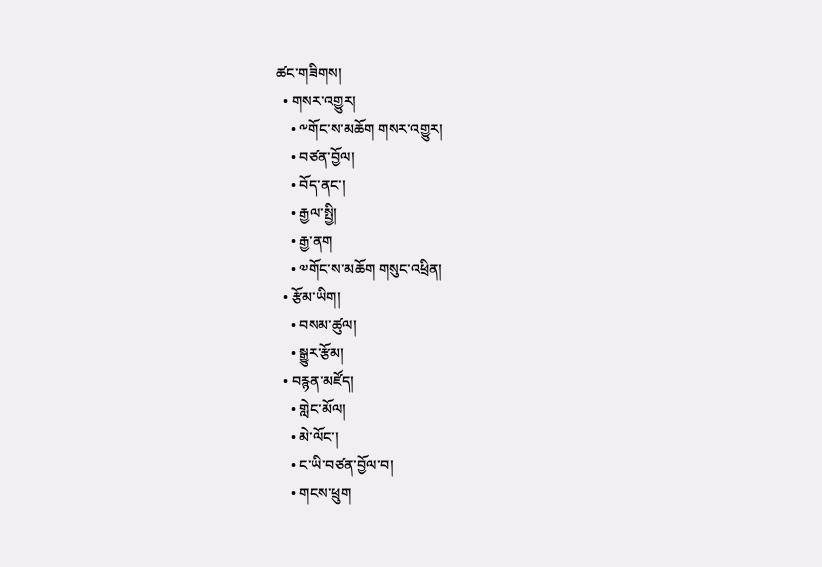ཚང་གཟིགས།
  • གསར་འགྱུར།
    • ༸གོང་ས་མཆོག གསར་འགྱུར།
    • བཙན་བྱོལ།
    • བོད་ནང་།
    • རྒྱལ་སྤྱི།
    • རྒྱ་ནག
    • ༧གོང་ས་མཆོག གསུང་འཕྲིན།
  • རྩོམ་ཡིག།
    • བསམ་ཚུལ།
    • སྒྱུར་རྩོམ།
  • བརྙན་མཛོད།
    • གླེང་མོལ།
    • མེ་ལོང་།
    • ང་ཡི་བཙན་བྱོལ་བ།
    • གངས་ཕྲུག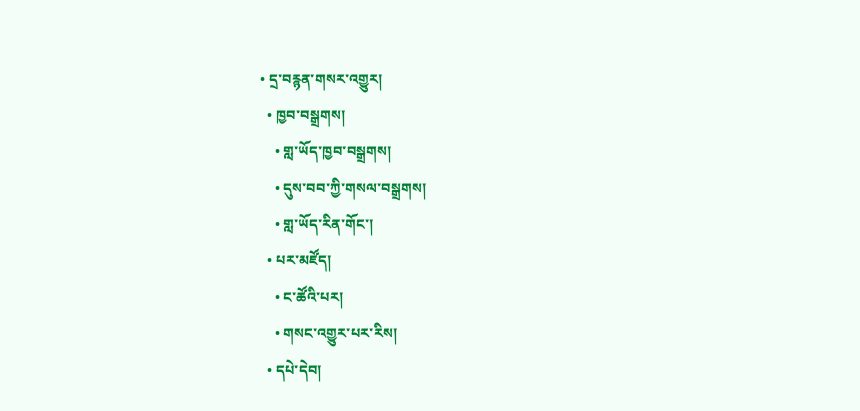• དྲ་བརྙན་གསར་འགྱུར།
  • ཁྱབ་བསྒྲགས།
    • གླ་ཡོད་ཁྱབ་བསྒྲགས།
    • དུས་བབ་ཀྱི་གསལ་བསྒྲགས།
    • གླ་ཡོད་རིན་གོང་།
  • པར་མཛོད།
    • ང་ཚོའི་པར།
    • གསང་འགྱུར་པར་རིས།
  • དཔེ་དེབ།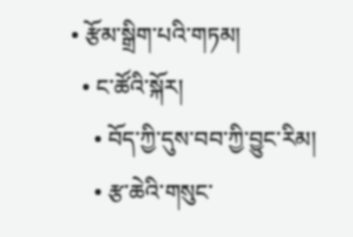• རྩོམ་སྒྲིག་པའི་གཏམ།
  • ང་ཚོའི་སྐོར།
    • བོད་ཀྱི་དུས་བབ་ཀྱི་བྱུང་རིམ།
    • རྩ་ཆེའི་གསུང་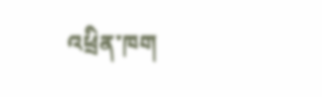འཕྲིན་ཁག